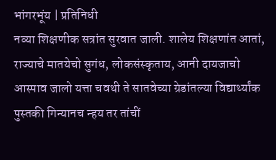भांगरभूंय | प्रतिनिधी
नव्या शिक्षणीक सत्रांत सुरवात जाली. शालेय शिक्षणांत आतां, राज्याचे मातयेचो सुगंध, लोकसंस्कृताय, आनी दायजाचो आस्पाव जालो यत्ता चवथी ते सातवेच्या ग्रेडांतल्या विद्यार्थ्यांक पुस्तकी गिन्यानच न्हय तर तांचीं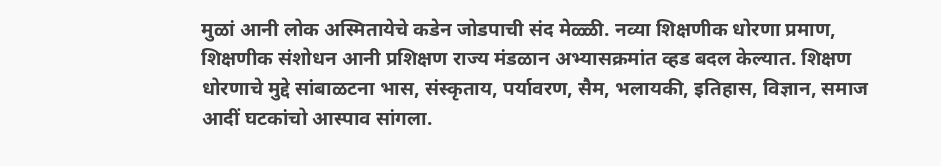मुळां आनी लोक अस्मितायेचे कडेन जोडपाची संद मेळ्ळी. नव्या शिक्षणीक धोरणा प्रमाण, शिक्षणीक संशोधन आनी प्रशिक्षण राज्य मंडळान अभ्यासक्रमांत व्हड बदल केल्यात. शिक्षण धोरणाचे मुद्दे सांबाळटना भास, संस्कृताय, पर्यावरण, सैम, भलायकी, इतिहास, विज्ञान, समाज आदीं घटकांचो आस्पाव सांगला.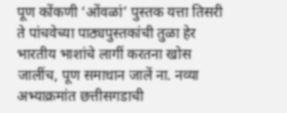पूण कोंकणी ‘ओंवळां’ पुस्तक यत्ता तिसरी ते पांचवेच्या पाठ्यपुस्तकांची तुळा हेर भारतीय भाशांचे लागीं करतना खोस जालींच, पूण समाधान जालें ना. नव्या अभ्याक्रमांत छत्तीसगडाची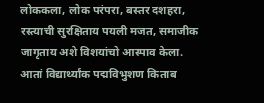लोककला, लोक परंपरा, बस्तर दशहरा, रस्त्याची सुरक्षिताय पयली मजत, समाजीक जागृताय अशे विशयांचो आस्पाव केला. आतां विद्यार्थ्यांक पद्मविभुशण किताब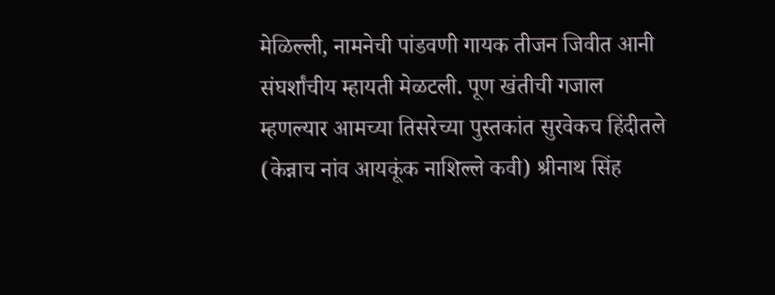मेळिल्ली, नामनेची पांडवणी गायक तीजन जिवीत आनी संघर्शांचीय म्हायती मेळटली. पूण खंतीची गजाल म्हणल्यार आमच्या तिसरेच्या पुस्तकांत सुरवेकच हिंदीतले (केन्नाच नांव आयकूंक नाशिल्ले कवी) श्रीनाथ सिंह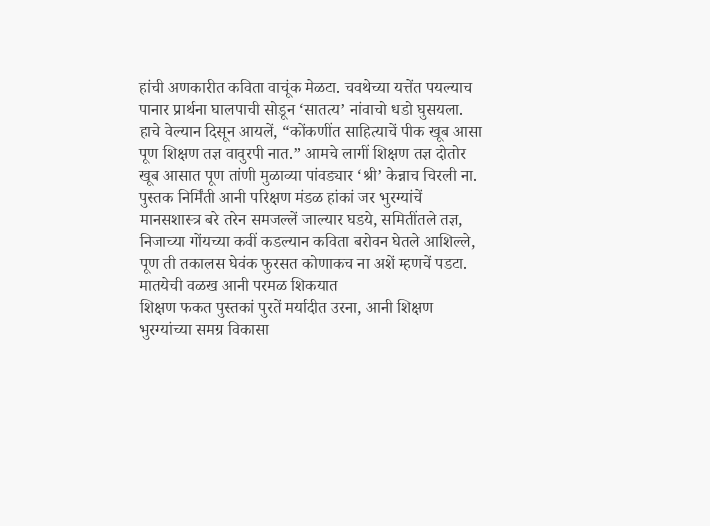हांची अणकारीत कविता वाचूंक मेळटा. चवथेच्या यत्तेंत पयल्याच पानार प्रार्थना घालपाची सोडून ‘सातत्य’ नांवाचो धडो घुसयला. हाचे वेल्यान दिसून आयलें, “कोंकणींत साहित्याचें पीक खूब आसा पूण शिक्षण तज्ञ वावुरपी नात.” आमचे लागीं शिक्षण तज्ञ दोतोर खूब आसात पूण तांणी मुळाव्या पांवड्यार ‘श्री’ केन्नाच चिरली ना. पुस्तक निर्मिंती आनी परिक्षण मंडळ हांकां जर भुरग्यांचें मानसशास्त्र बरे तरेन समजल्लें जाल्यार घडये, समितींतले तज्ञ, निजाच्या गोंयच्या कवीं कडल्यान कविता बरोवन घेतले आशिल्ले, पूण ती तकालस घेवंक फुरसत कोणाकच ना अशें म्हणचें पडटा.
मातयेची वळख आनी परमळ शिकयात
शिक्षण फकत पुस्तकां पुरतें मर्यादीत उरना, आनी शिक्षण भुरग्यांच्या समग्र विकासा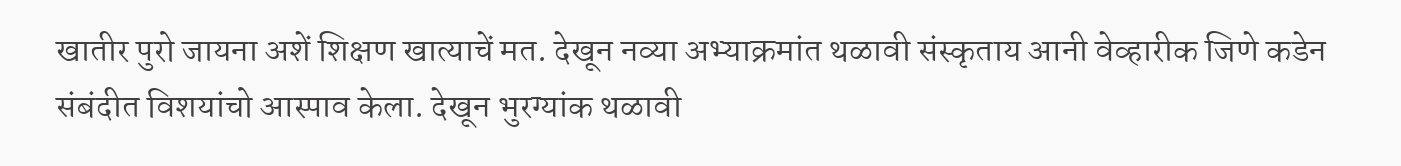खातीर पुरो जायना अशें शिक्षण खात्याचें मत. देखून नव्या अभ्याक्रमांत थळावी संस्कृताय आनी वेव्हारीक जिणे कडेन संबंदीत विशयांचो आस्पाव केला. देखून भुरग्यांक थळावी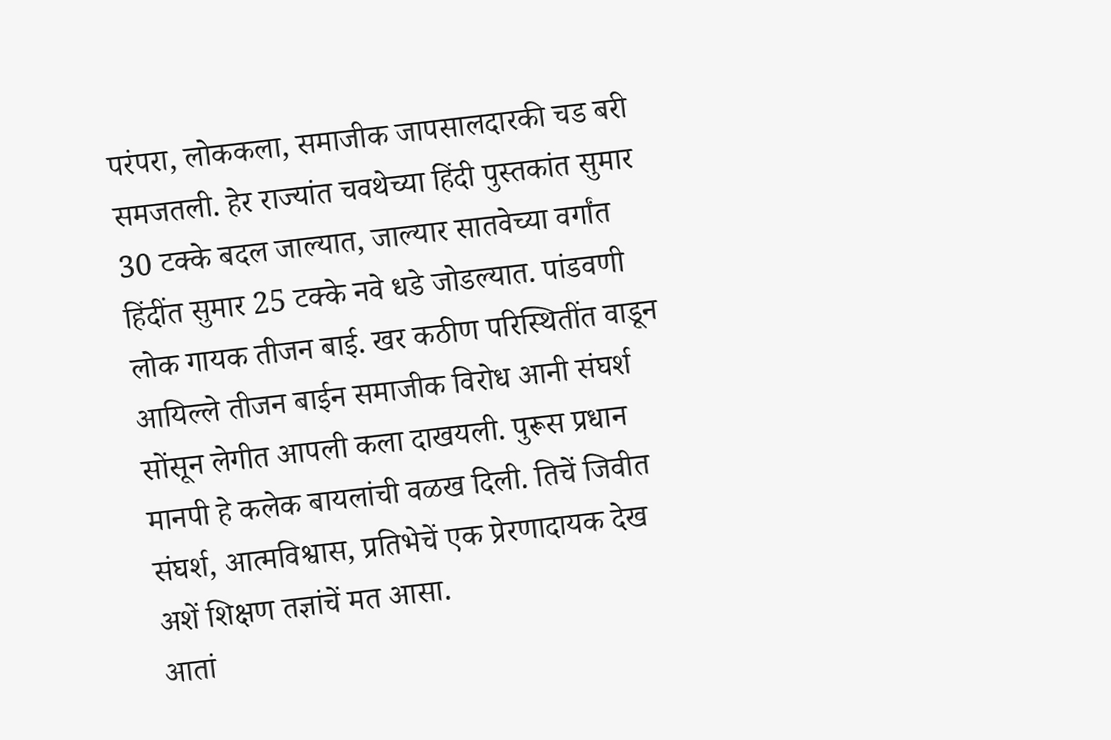परंपरा, लोककला, समाजीक जापसालदारकी चड बरी समजतली. हेर राज्यांत चवथेच्या हिंदी पुस्तकांत सुमार 30 टक्के बदल जाल्यात, जाल्यार सातवेच्या वर्गांत हिंदींत सुमार 25 टक्के नवे धडे जोडल्यात. पांडवणी लोक गायक तीजन बाई. खर कठीण परिस्थितींत वाडून आयिल्ले तीजन बाईन समाजीक विरोध आनी संघर्श सोंसून लेगीत आपली कला दाखयली. पुरूस प्रधान मानपी हे कलेक बायलांची वळख दिली. तिचें जिवीत संघर्श, आत्मविश्वास, प्रतिभेचें एक प्रेरणादायक देख अशें शिक्षण तज्ञांचें मत आसा.
आतां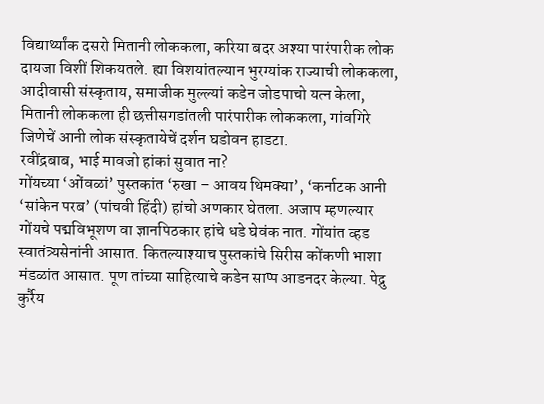विद्यार्थ्यांक दसरो मितानी लोककला, करिया बदर अश्या पारंपारीक लोक दायजा विशीं शिकयतले. ह्या विशयांतल्यान भुरग्यांक राज्याची लोककला, आदीवासी संस्कृताय, समाजीक मुल्ल्यां कडेन जोडपाचो यत्न केला, मितानी लोककला ही छत्तीसगडांतली पारंपारीक लोककला, गांवगिरे जिणेचें आनी लोक संस्कृतायेचें दर्शन घडोवन हाडटा.
रवींद्रबाब, भाई मावजो हांकां सुवात ना?
गोंयच्या ‘ओंवळां’ पुस्तकांत ‘रुखा – आवय थिमक्या’, ‘कर्नाटक आनी ‘सांकेन परब’ (पांचवी हिंदी) हांचो अणकार घेतला. अजाप म्हणल्यार गोंयचे पद्मविभूशण वा ज्ञानपिठकार हांचे धडे घेवंक नात. गोंयांत व्हड स्वातंत्र्यसेनांनी आसात. कितल्याश्याच पुस्तकांचे सिरीस कोंकणी भाशा मंडळांत आसात. पूण तांच्या साहित्याचे कडेन साप्प आडनदर केल्या. पेद्रु कुर्रैय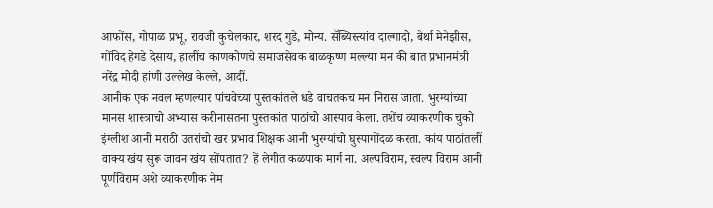आफोंस, गोपाळ प्रभू, रावजी कुचेलकार, शरद गुडे, मोन्य. सॅब्यिस्त्यांव दाल्गादो, बेर्था मेनेझीस, गोंविद हेगडे देसाय, हालींच काणकोणचे समाजसेवक बाळकृष्ण मल्ल्या मन की बात प्रभानमंत्री नरेंद्र मोदी हांणी उल्लेख केल्ले, आदीं.
आनीक एक नवल म्हणल्यार पांचवेच्या पुस्तकांतले धडे वाचतकच मन निरास जाता. भुरग्यांच्या मानस शास्त्राचो अभ्यास करीनासतना पुस्तकांत पाठांचो आस्पाव केला. तशेंच व्याकरणीक चुको इंग्लीश आनी मराठी उतरांचो खर प्रभाव शिक्षक आनी भुरग्यांचो घुस्पागोंदळ करता. कांय पाठांतलीं वाक्य खंय सुरू जावन खंय सोंपतात? हें लेगीत कळपाक मार्ग ना. अल्पविराम, स्वल्प विराम आनी पूर्णविराम अशे व्याकरणीक नेम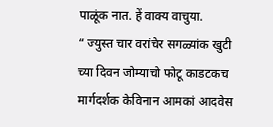पाळूंक नात. हें वाक्य वाचुया.
“ ज्युस्त चार वरांचेर सगळ्यांक खुटी च्या दिवन जोम्याचो फोटू काडटकच मार्गदर्शक केविनान आमकां आदवेस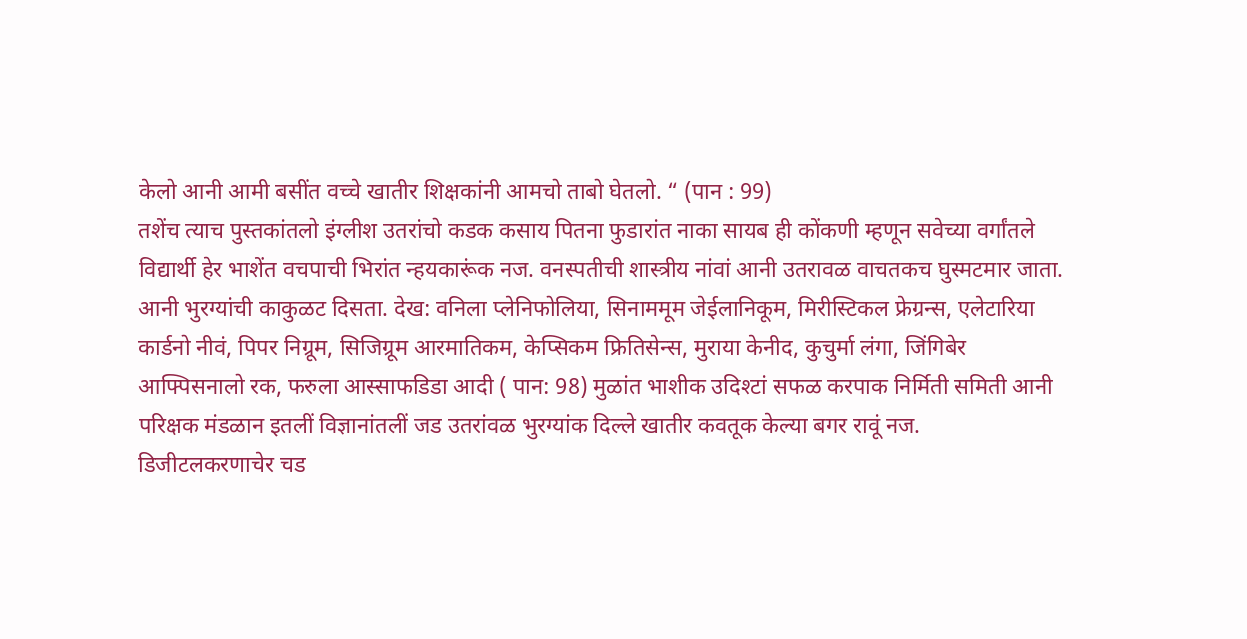केलो आनी आमी बसींत वच्चे खातीर शिक्षकांनी आमचो ताबो घेतलो. “ (पान : 99)
तशेंच त्याच पुस्तकांतलो इंग्लीश उतरांचो कडक कसाय पितना फुडारांत नाका सायब ही कोंकणी म्हणून सवेच्या वर्गांतले विद्यार्थी हेर भाशेंत वचपाची भिरांत न्हयकारूंक नज. वनस्पतीची शास्त्रीय नांवां आनी उतरावळ वाचतकच घुस्मटमार जाता. आनी भुरग्यांची काकुळट दिसता. देख: वनिला प्लेनिफोलिया, सिनाममूम जेईलानिकूम, मिरीस्टिकल फ्रेग्रन्स, एलेटारिया कार्डनो नीवं, पिपर निग्रूम, सिजिग्रूम आरमातिकम, केप्सिकम फ्रितिसेन्स, मुराया केनीद, कुचुर्मा लंगा, जिंगिबेर आफ्पिसनालो रक, फरुला आस्साफडिडा आदी ( पान: 98) मुळांत भाशीक उदिश्टां सफळ करपाक निर्मिती समिती आनी परिक्षक मंडळान इतलीं विज्ञानांतलीं जड उतरांवळ भुरग्यांक दिल्ले खातीर कवतूक केल्या बगर रावूं नज.
डिजीटलकरणाचेर चड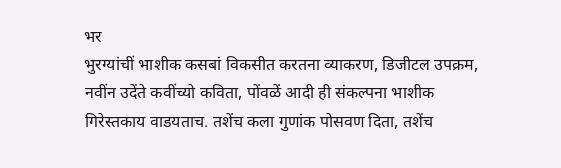भर
भुरग्यांचीं भाशीक कसबां विकसीत करतना व्याकरण, डिजीटल उपक्रम, नवींन उदेंते कवींच्यो कविता, पोंवळें आदी ही संकल्पना भाशीक गिरेस्तकाय वाडयताच. तशेंच कला गुणांक पोसवण दिता, तशेंच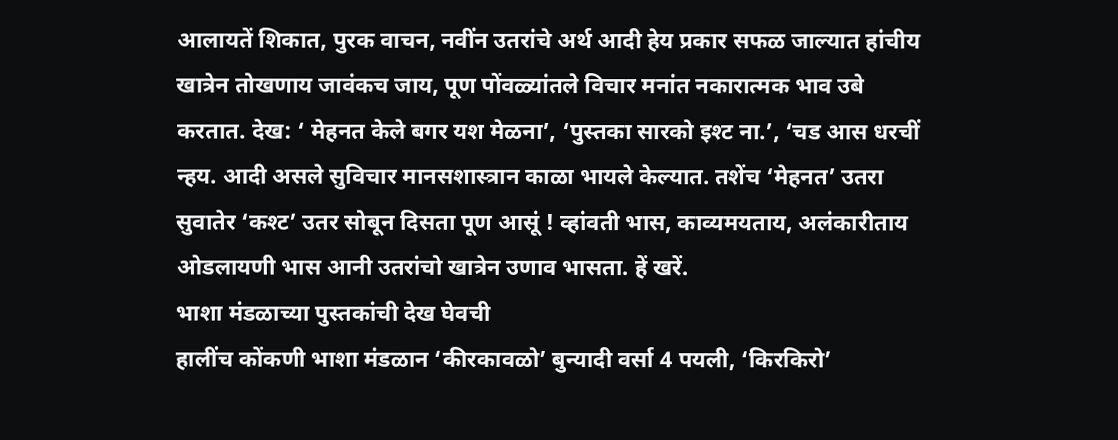आलायतें शिकात, पुरक वाचन, नवींन उतरांचे अर्थ आदी हेय प्रकार सफळ जाल्यात हांचीय खात्रेन तोखणाय जावंकच जाय, पूण पोंवळ्यांतले विचार मनांत नकारात्मक भाव उबे करतात. देख: ‘ मेहनत केले बगर यश मेळना’, ‘पुस्तका सारको इश्ट ना.’, ‘चड आस धरचीं न्हय. आदी असले सुविचार मानसशास्त्रान काळा भायले केल्यात. तशेंच ‘मेहनत’ उतरा सुवातेर ‘कश्ट’ उतर सोबून दिसता पूण आसूं ! व्हांवती भास, काव्यमयताय, अलंकारीताय ओडलायणी भास आनी उतरांचो खात्रेन उणाव भासता. हें खरें.
भाशा मंडळाच्या पुस्तकांची देख घेवची
हालींच कोंकणी भाशा मंडळान ‘कीरकावळो’ बुन्यादी वर्सा 4 पयली, ‘किरकिरो’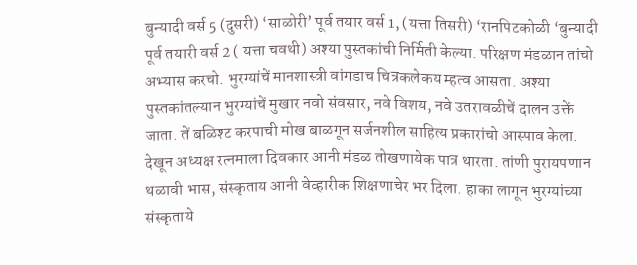बुन्यादी वर्स 5 (दुसरी) ‘साळोरी’ पूर्व तयार वर्स 1, (यत्ता तिसरी) ‘रानपिटकोळी ‘बुन्यादी पूर्व तयारी वर्स 2 ( यत्ता चवथी) अश्या पुस्तकांची निर्मिती केल्या. परिक्षण मंडळान तांचो अभ्यास करचो. भुरग्यांचें मानशास्त्री वांगडाच चित्रकलेकय म्हत्व आसता. अश्या पुस्तकांतल्यान भुरग्यांचें मुखार नवो संवसार, नवे विशय, नवे उतरावळीचें दालन उक्तें जाता. तें बळिश्ट करपाची मोख बाळगून सर्जनशील साहित्य प्रकारांचो आस्पाव केला. देखून अध्यक्ष रत्नमाला दिवकार आनी मंडळ तोखणायेक पात्र थारता. तांणी पुरायपणान थळावी भास, संस्कृताय आनी वेव्हारीक शिक्षणाचेर भर दिला. हाका लागून भुरग्यांच्या संस्कृताये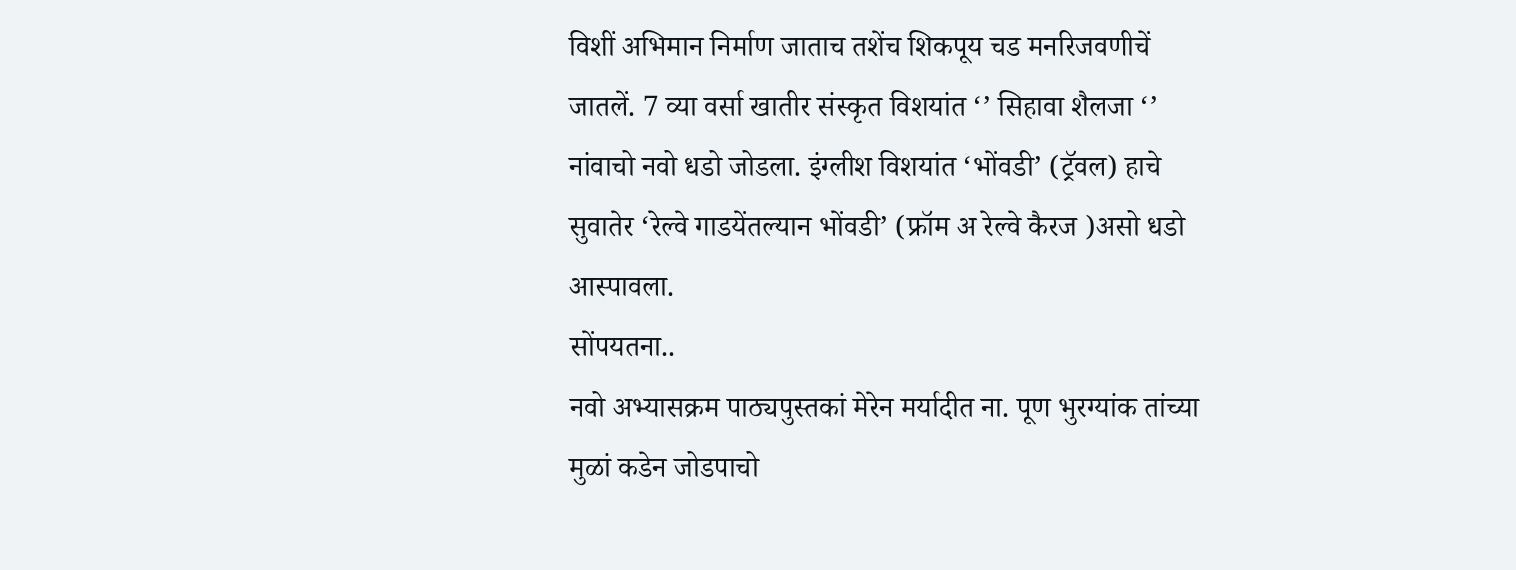विशीं अभिमान निर्माण जाताच तशेंच शिकपूय चड मनरिजवणीचें जातलें. 7 व्या वर्सा खातीर संस्कृत विशयांत ‘’ सिहावा शैलजा ‘’ नांवाचो नवो धडो जोडला. इंग्लीश विशयांत ‘भोंवडी’ (ट्रॅवल) हाचे सुवातेर ‘रेल्वे गाडयेंतल्यान भोंवडी’ (फ्रॉम अ रेल्वे कैरज )असो धडो आस्पावला.
सोंपयतना..
नवो अभ्यासक्रम पाठ्यपुस्तकां मेरेन मर्यादीत ना. पूण भुरग्यांक तांच्या मुळां कडेन जोडपाचो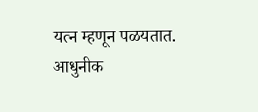यत्न म्हणून पळयतात. आधुनीक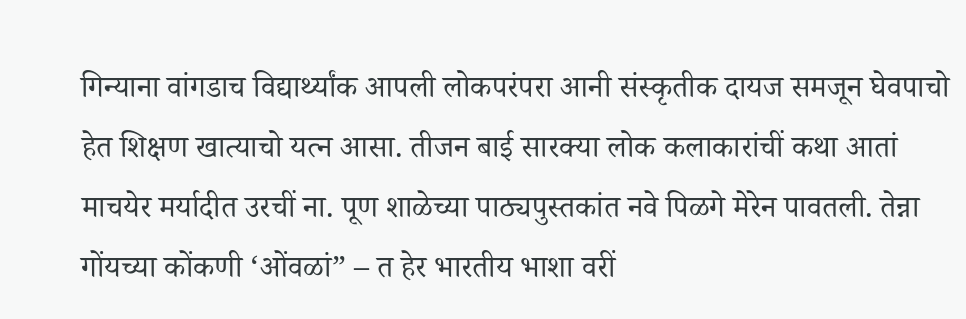गिन्याना वांगडाच विद्यार्थ्यांक आपली लोकपरंपरा आनी संस्कृतीक दायज समजून घेवपाचो हेत शिक्षण खात्याचो यत्न आसा. तीजन बाई सारक्या लोक कलाकारांचीं कथा आतां माचयेर मर्यादीत उरचीं ना. पूण शाळेच्या पाठ्यपुस्तकांत नवे पिळगे मेरेन पावतली. तेन्ना गोंयच्या कोंकणी ‘ओंवळां” – त हेर भारतीय भाशा वरीं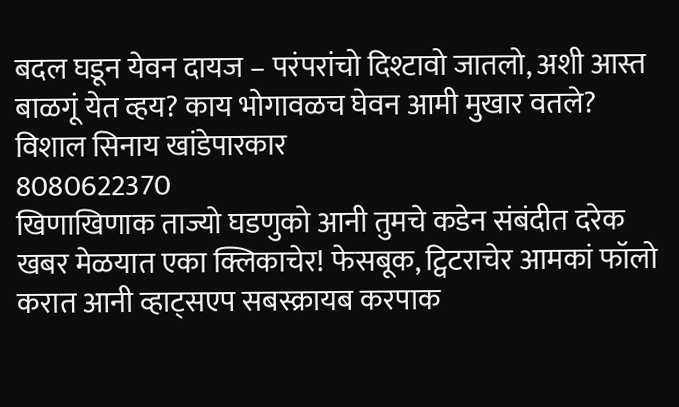बदल घडून येवन दायज – परंपरांचो दिश्टावो जातलो, अशी आस्त बाळगूं येत व्हय? काय भोगावळच घेवन आमी मुखार वतले?
विशाल सिनाय खांडेपारकार
8080622370
खिणाखिणाक ताज्यो घडणुको आनी तुमचे कडेन संबंदीत दरेक खबर मेळयात एका क्लिकाचेर! फेसबूक, ट्विटराचेर आमकां फॉलो करात आनी व्हाट्सएप सबस्क्रायब करपाक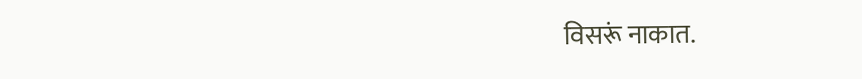विसरूं नाकात.